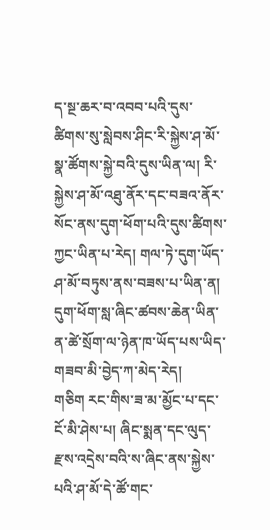ད་སྔ་ཆར་བ་འབབ་པའི་དུས་ཚིགས་སུ་སླེབས་ཤིང་རི་སྐྱེས་ཤ་མོ་སྣ་ཚོགས་སྐྱེ་བའི་དུས་ཡིན་ལ། རི་སྐྱེས་ཤ་མོ་འཐུ་ནོར་དང་བཟའ་ནོར་སོང་ནས་དུག་ཕོག་པའི་དུས་ཚིགས་ཀྱང་ཡིན་པ་རེད། གལ་ཏེ་དུག་ཡོད་ཤ་མོ་བཏུས་ནས་བཟས་པ་ཡིན་ན། དུག་ཕོག་སླ་ཞིང་ཚབས་ཆེན་ཡིན་ན་ཚེ་སྲོག་ལ་ཉེན་ཁ་ཡོད་པས་ཡིད་གཟབ་མི་བྱེད་ཀ་མེད་རེད།
གཅིག རང་གིས་ཟ་མ་མྱོང་པ་དང་ངོ་མི་ཤེས་པ། ཞིང་སྨན་དང་ལུད་རྫས་འདྲེས་བའི་ས་ཞིང་ནས་སྐྱེས་པའི་ཤ་མོ་དེ་ཚོ་གང་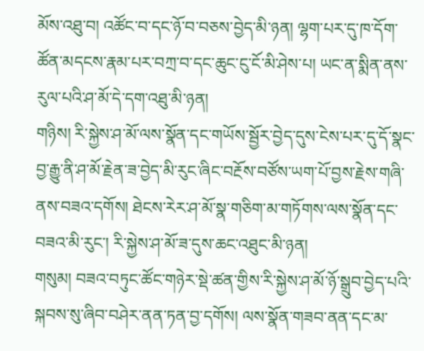མོས་འཐུ་བ། འཚོང་བ་དང་ཉོ་བ་བཅས་བྱེད་མི་ཉན། ལྷག་པར་དུ་ཁ་དོག་ཚོན་མདངས་རྣམ་པར་བཀྲ་བ་དང་ཆུང་ངུ་ངོ་མི་ཤེས་པ། ཡང་ན་སྨིན་ནས་རུལ་པའི་ཤ་མོ་དེ་དག་འཐུ་མི་ཉན།
གཉིས། རི་སྐྱེས་ཤ་མོ་ལས་སྣོན་དང་གཡོས་སྦྱོར་བྱེད་དུས་ངེས་པར་དུ་དོ་སྣང་བྱ་རྒྱུ་ནི་ཤ་མོ་རྗེན་ཟ་བྱེད་མི་རུང་ཞིང་བརྔོས་བཙོས་ཡག་པོ་བྱས་རྗེས་གཞི་ནས་བཟའ་དགོས། ཐེངས་རེར་ཤ་མོ་སྣ་གཅིག་མ་གཏོགས་ལས་སྣོན་དང་བཟའ་མི་རུང་། རི་སྐྱེས་ཤ་མོ་ཟ་དུས་ཆང་འཐུང་མི་ཉན།
གསུམ། བཟའ་བཏུང་ཚོང་གཉེར་སྡེ་ཚན་གྱིས་རི་སྐྱེས་ཤ་མོ་ཉོ་སྒྲུབ་བྱེད་པའི་སྐབས་སུ་ཞིབ་བཤེར་ནན་ཏན་བྱ་དགོས། ལས་སྣོན་གཟབ་ནན་དང་མ་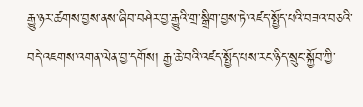རྒྱུ་ཉར་ཚགས་བྱས་ནས་ཞིབ་བཤེར་བྱ་རྒྱུའི་གྲ་སྒྲིག་བྱས་ཏེ་འཛད་སྤྱོད་པའི་བཟའ་བཅའི་བདེ་འཇགས་འགན་ལེན་བྱ་དགོས། རྒྱ་ཆེ་བའི་འཛད་སྤྱོད་པས་རང་ཉིད་སྲུང་སྐྱོབ་ཀྱི་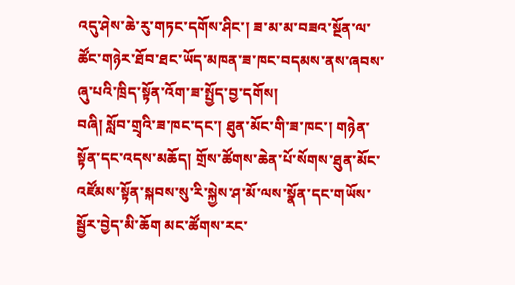འདུ་ཤེས་ཆེ་རུ་གཏང་དགོས་ཤིང་། ཟ་མ་མ་བཟའ་སྔོན་ལ་ཚོང་གཉེར་ཐོབ་ཐང་ཡོད་མཁན་ཟ་ཁང་བདམས་ནས་ཞབས་ཞུ་པའི་ཁྲིད་སྟོན་འོག་ཟ་སྤྱོད་བྱ་དགོས།
བཞི། སློབ་གྲྭའི་ཟ་ཁང་དང་། ཐུན་མོང་གི་ཟ་ཁང་། གཉེན་སྟོན་དང་འདས་མཆོད། གྲོས་ཚོགས་ཆེན་པོ་སོགས་ཐུན་མོང་འཛོམས་སྟོན་སྐབས་སུ་རི་སྐྱེས་ཤ་མོ་ལས་སྣོན་དང་གཡོས་སྦྱོར་བྱེད་མི་ཆོག མང་ཚོགས་རང་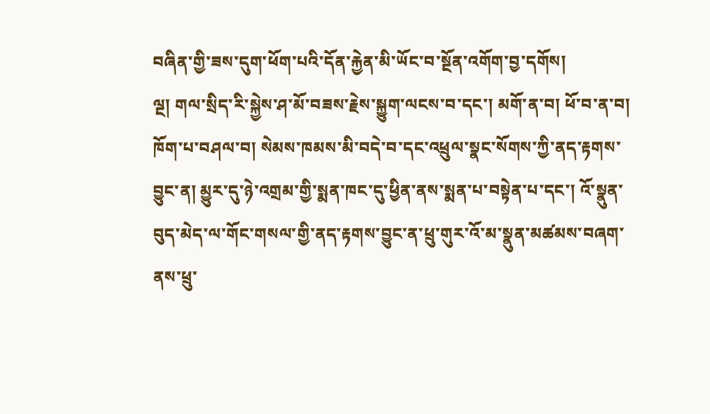བཞིན་གྱི་ཟས་དུག་ཕོག་པའི་དོན་རྐྱེན་མི་ཡོང་བ་སྔོན་འགོག་བྱ་དགོས།
ལྔ། གལ་སྲིད་རི་སྐྱེས་ཤ་མོ་བཟས་རྗེས་སྐྱུག་ལངས་བ་དང་། མགོ་ན་བ། ཕོ་བ་ན་བ། ཁོག་པ་བཤལ་བ། སེམས་ཁམས་མི་བདེ་བ་དང་འཕྲུལ་སྣང་སོགས་ཀྱི་ནད་རྟགས་བྱུང་ན། མྱུར་དུ་ཉེ་འགྲམ་གྱི་སྨན་ཁང་དུ་ཕྱིན་ནས་སྨན་པ་བསྟེན་པ་དང་། འོ་སྣུན་བུད་མེད་ལ་གོང་གསལ་གྱི་ནད་རྟགས་བྱུང་ན་ཕྲུ་གུར་འོ་མ་སྣུན་མཚམས་བཞག་ནས་ཕྲུ་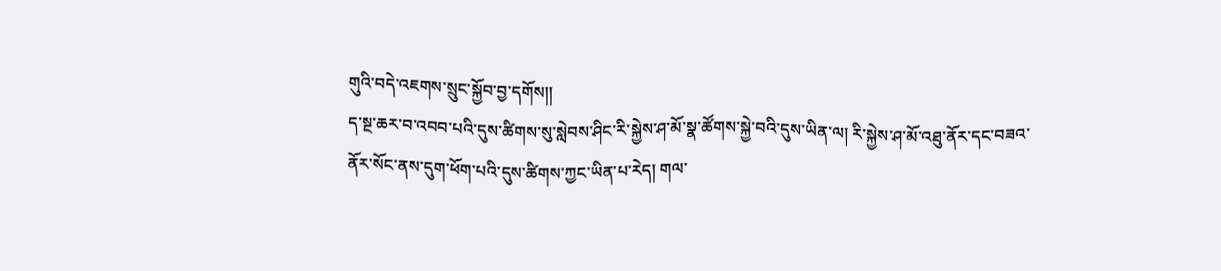གུའི་བདེ་འཇགས་སྲུང་སྐྱོབ་བྱ་དགོས།།
ད་སྔ་ཆར་བ་འབབ་པའི་དུས་ཚིགས་སུ་སླེབས་ཤིང་རི་སྐྱེས་ཤ་མོ་སྣ་ཚོགས་སྐྱེ་བའི་དུས་ཡིན་ལ། རི་སྐྱེས་ཤ་མོ་འཐུ་ནོར་དང་བཟའ་ནོར་སོང་ནས་དུག་ཕོག་པའི་དུས་ཚིགས་ཀྱང་ཡིན་པ་རེད། གལ་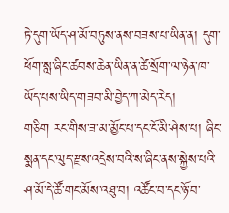ཏེ་དུག་ཡོད་ཤ་མོ་བཏུས་ནས་བཟས་པ་ཡིན་ན། དུག་ཕོག་སླ་ཞིང་ཚབས་ཆེན་ཡིན་ན་ཚེ་སྲོག་ལ་ཉེན་ཁ་ཡོད་པས་ཡིད་གཟབ་མི་བྱེད་ཀ་མེད་རེད།
གཅིག རང་གིས་ཟ་མ་མྱོང་པ་དང་ངོ་མི་ཤེས་པ། ཞིང་སྨན་དང་ལུད་རྫས་འདྲེས་བའི་ས་ཞིང་ནས་སྐྱེས་པའི་ཤ་མོ་དེ་ཚོ་གང་མོས་འཐུ་བ། འཚོང་བ་དང་ཉོ་བ་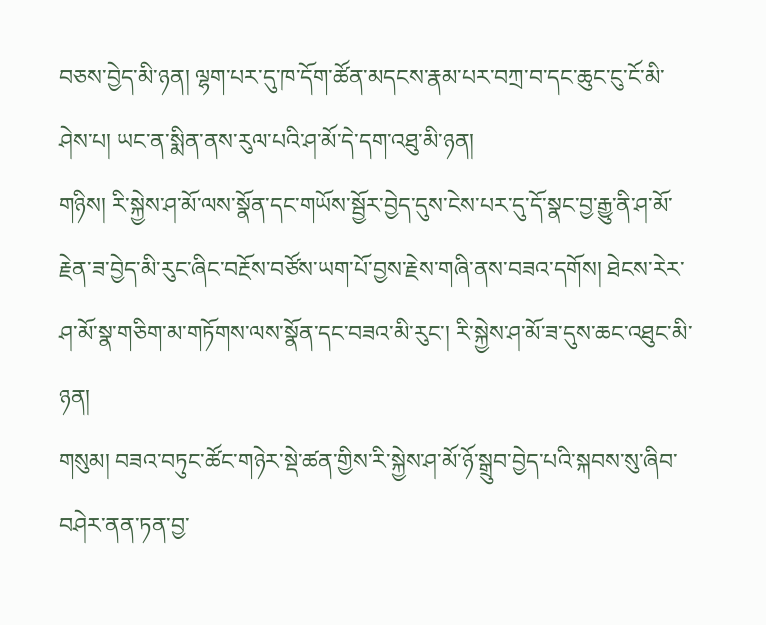བཅས་བྱེད་མི་ཉན། ལྷག་པར་དུ་ཁ་དོག་ཚོན་མདངས་རྣམ་པར་བཀྲ་བ་དང་ཆུང་ངུ་ངོ་མི་ཤེས་པ། ཡང་ན་སྨིན་ནས་རུལ་པའི་ཤ་མོ་དེ་དག་འཐུ་མི་ཉན།
གཉིས། རི་སྐྱེས་ཤ་མོ་ལས་སྣོན་དང་གཡོས་སྦྱོར་བྱེད་དུས་ངེས་པར་དུ་དོ་སྣང་བྱ་རྒྱུ་ནི་ཤ་མོ་རྗེན་ཟ་བྱེད་མི་རུང་ཞིང་བརྔོས་བཙོས་ཡག་པོ་བྱས་རྗེས་གཞི་ནས་བཟའ་དགོས། ཐེངས་རེར་ཤ་མོ་སྣ་གཅིག་མ་གཏོགས་ལས་སྣོན་དང་བཟའ་མི་རུང་། རི་སྐྱེས་ཤ་མོ་ཟ་དུས་ཆང་འཐུང་མི་ཉན།
གསུམ། བཟའ་བཏུང་ཚོང་གཉེར་སྡེ་ཚན་གྱིས་རི་སྐྱེས་ཤ་མོ་ཉོ་སྒྲུབ་བྱེད་པའི་སྐབས་སུ་ཞིབ་བཤེར་ནན་ཏན་བྱ་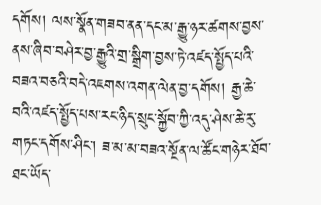དགོས། ལས་སྣོན་གཟབ་ནན་དང་མ་རྒྱུ་ཉར་ཚགས་བྱས་ནས་ཞིབ་བཤེར་བྱ་རྒྱུའི་གྲ་སྒྲིག་བྱས་ཏེ་འཛད་སྤྱོད་པའི་བཟའ་བཅའི་བདེ་འཇགས་འགན་ལེན་བྱ་དགོས། རྒྱ་ཆེ་བའི་འཛད་སྤྱོད་པས་རང་ཉིད་སྲུང་སྐྱོབ་ཀྱི་འདུ་ཤེས་ཆེ་རུ་གཏང་དགོས་ཤིང་། ཟ་མ་མ་བཟའ་སྔོན་ལ་ཚོང་གཉེར་ཐོབ་ཐང་ཡོད་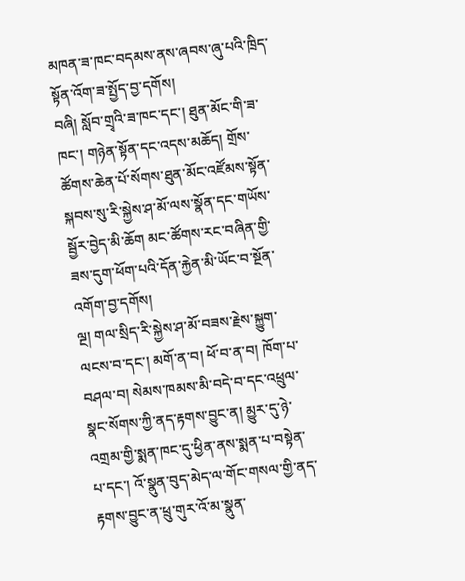མཁན་ཟ་ཁང་བདམས་ནས་ཞབས་ཞུ་པའི་ཁྲིད་སྟོན་འོག་ཟ་སྤྱོད་བྱ་དགོས།
བཞི། སློབ་གྲྭའི་ཟ་ཁང་དང་། ཐུན་མོང་གི་ཟ་ཁང་། གཉེན་སྟོན་དང་འདས་མཆོད། གྲོས་ཚོགས་ཆེན་པོ་སོགས་ཐུན་མོང་འཛོམས་སྟོན་སྐབས་སུ་རི་སྐྱེས་ཤ་མོ་ལས་སྣོན་དང་གཡོས་སྦྱོར་བྱེད་མི་ཆོག མང་ཚོགས་རང་བཞིན་གྱི་ཟས་དུག་ཕོག་པའི་དོན་རྐྱེན་མི་ཡོང་བ་སྔོན་འགོག་བྱ་དགོས།
ལྔ། གལ་སྲིད་རི་སྐྱེས་ཤ་མོ་བཟས་རྗེས་སྐྱུག་ལངས་བ་དང་། མགོ་ན་བ། ཕོ་བ་ན་བ། ཁོག་པ་བཤལ་བ། སེམས་ཁམས་མི་བདེ་བ་དང་འཕྲུལ་སྣང་སོགས་ཀྱི་ནད་རྟགས་བྱུང་ན། མྱུར་དུ་ཉེ་འགྲམ་གྱི་སྨན་ཁང་དུ་ཕྱིན་ནས་སྨན་པ་བསྟེན་པ་དང་། འོ་སྣུན་བུད་མེད་ལ་གོང་གསལ་གྱི་ནད་རྟགས་བྱུང་ན་ཕྲུ་གུར་འོ་མ་སྣུན་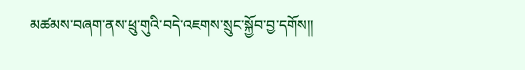མཚམས་བཞག་ནས་ཕྲུ་གུའི་བདེ་འཇགས་སྲུང་སྐྱོབ་བྱ་དགོས།།